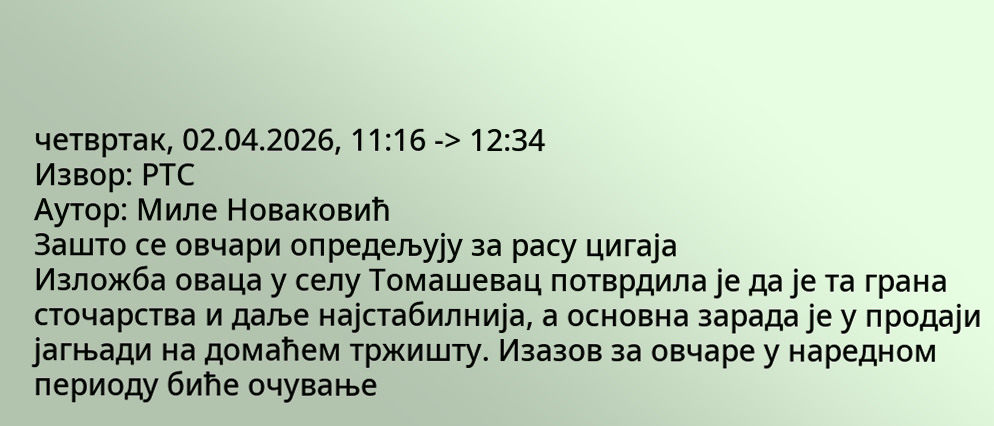четвртак, 02.04.2026, 11:16 -> 12:34
Извор: РТС
Аутор: Миле Новаковић
Зашто се овчари опредељују за расу цигаја
Изложба оваца у селу Томашевац потврдила је да је та грана сточарства и даље најстабилнија, а основна зарада је у продаји јагњади на домаћем тржишту. Изазов за овчаре у наредном периоду биће очување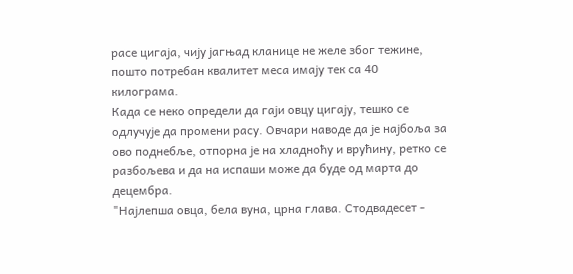расе цигаја, чију јагњад кланице не желе због тежине, пошто потребан квалитет меса имају тек са 40 килограма.
Када се неко определи да гаји овцу цигају, тешко се одлучује да промени расу. Овчари наводе да је најбоља за ово поднебље, отпорна је на хладноћу и врућину, ретко се разбољева и да на испаши може да буде од марта до децембра.
"Најлепша овца, бела вуна, црна глава. Стодвадесет -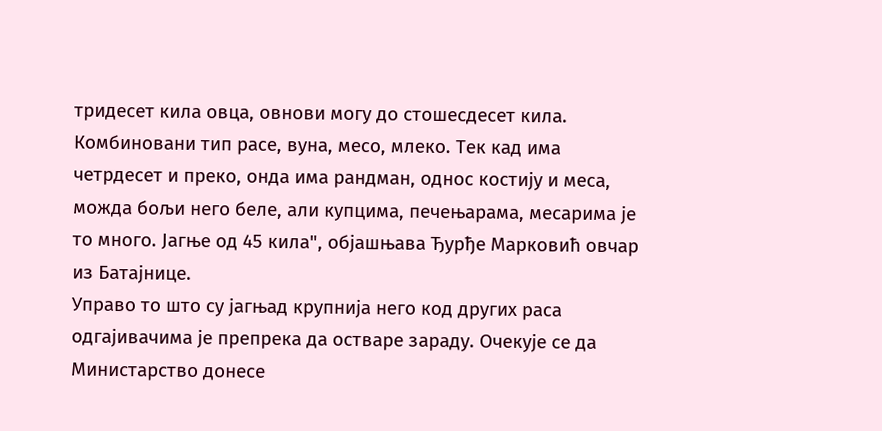тридесет кила овца, овнови могу до стошесдесет кила. Комбиновани тип расе, вуна, месо, млеко. Тек кад има четрдесет и преко, онда има рандман, однос костију и меса, можда бољи него беле, али купцима, печењарама, месарима је то много. Јагње од 45 кила", објашњава Ђурђе Марковић овчар из Батајнице.
Управо то што су јагњад крупнија него код других раса одгајивачима је препрека да остваре зараду. Очекује се да Министарство донесе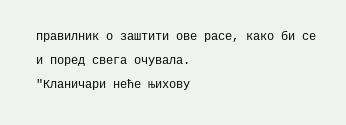правилник о заштити ове расе, како би се и поред свега очувала.
"Кланичари неће њихову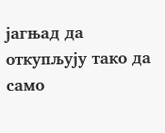јагњад да откупљују тако да само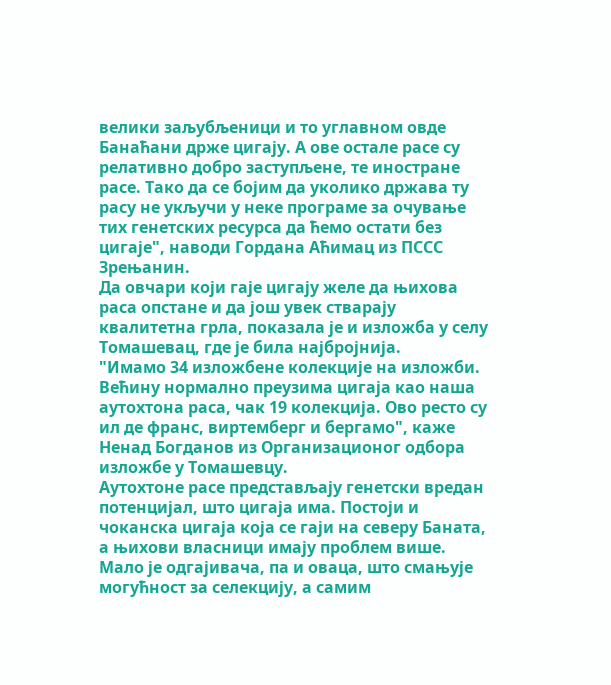велики заљубљеници и то углавном овде Банаћани држе цигају. А ове остале расе су релативно добро заступљене, те иностране расе. Тако да се бојим да уколико држава ту расу не укључи у неке програме за очување тих генетских ресурса да ћемо остати без цигаје", наводи Гордана Аћимац из ПССС Зрењанин.
Да овчари који гаје цигају желе да њихова раса опстане и да још увек стварају квалитетна грла, показала је и изложба у селу Томашевац, где је била најбројнија.
"Имамо 34 изложбене колекције на изложби. Већину нормално преузима цигаја као наша аутохтона раса, чак 19 колекција. Ово ресто су ил де франс, виртемберг и бергамо", каже Ненад Богданов из Организационог одбора изложбе у Томашевцу.
Аутохтоне расе представљају генетски вредан потенцијал, што цигаја има. Постоји и чоканска цигаја која се гаји на северу Баната, а њихови власници имају проблем више. Мало је одгајивача, па и оваца, што смањује могућност за селекцију, а самим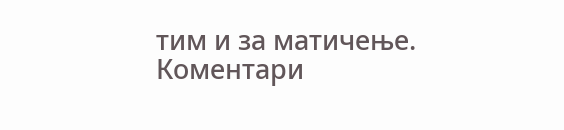тим и за матичење.
Коментари